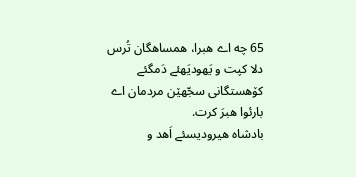65 چه اے هبرا، همساهگان تُرس دلا کپت و یَهودیَهئے دَمگئے کۆهستگانی سجّهێن مردمان اے بارئوا هبرَ کرت.
بادشاه هیرودیسئے اَهد و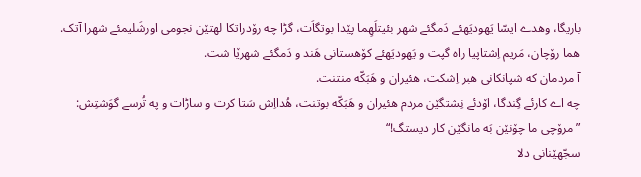باریگا، وهدے ایسّا یَهودیَهئے دَمگئے شهر بئیتلَهِما پێدا بوتگاَت، گڑا چه رۆدراتکا لهتێن نجومی اورشَلیمئے شهرا آتک.
هما رۆچان، مَریم اِشتاپیا راه گپت و یَهودیَهئے کۆهستانی هَند و دَمگئے شهرێا شت.
آ مردمان که شپانکانی هبر اِشکت، هئیران و هَبَکّه منتنت.
چه اے کارئے گِندگا، اۆدئے نِشتگێن مردم هئیران و هَبَکّه بوتنت، هُدااِش سَتا کرت و ساڑات و په تُرسے گوَشتِش: ”مرۆچی ما چۆنێن بَه مانگێن کار دیستگ!“
سجّهێنانی دلا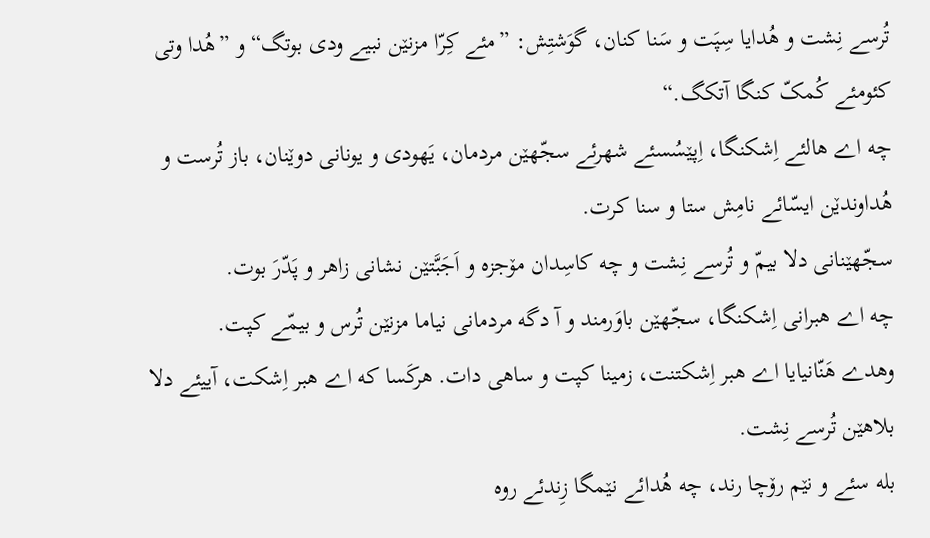تُرسے نِشت و هُدایا سِپَت و سَنا کنان، گوَشتِش: ”مئے کِرّا مزنێن نبیے ودی بوتگ“ و ”هُدا وتی کئومئے کُمکّ کنگا آتکگ.“
چه اے هالئے اِشکنگا، اِپێسُسئے شهرئے سجّهێن مردمان، یَهودی و یونانی دوێنان، باز تُرست و هُداوندێن ایسّائے نامِش ستا و سنا کرت.
سجّهێنانی دلا بیمّ و تُرسے نِشت و چه کاسِدان مۆجزه و اَجَبَّتێن نشانی زاهر و پَدّرَ بوت.
چه اے هبرانی اِشکنگا، سجّهێن باوَرمند و آ دگه مردمانی نیاما مزنێن تُرس و بیمّے کپت.
وهدے هَنّانیایا اے هبر اِشکتنت، زمینا کپت و ساهی دات. هرکَسا که اے هبر اِشکت، آییئے دلا بلاهێن تُرسے نِشت.
بله سئے و نێم رۆچا رند، چه هُدائے نێمگا زِندئے روه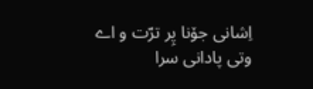اِشانی جۆنا پِر ترّت و اے وتی پادانی سرا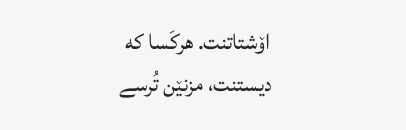اۆشتاتنت. هرکَسا که دیستنت، مزنێن تُرسے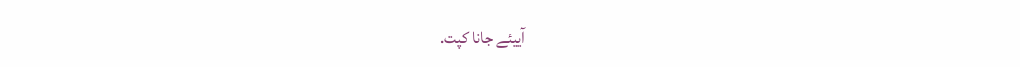آییئے جانا کپت.